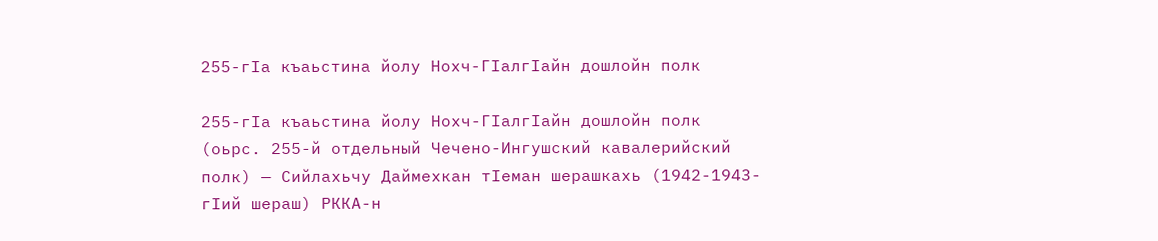255-гӀа къаьстина йолу Нохч-ГӀалгӀайн дошлойн полк

255-гӀа къаьстина йолу Нохч-ГӀалгӀайн дошлойн полк (оьрс. 255-й отдельный Чечено-Ингушский кавалерийский полк) — Сийлахьчу Даймехкан тӀеман шерашкахь (1942-1943-гӀий шераш) РККА-н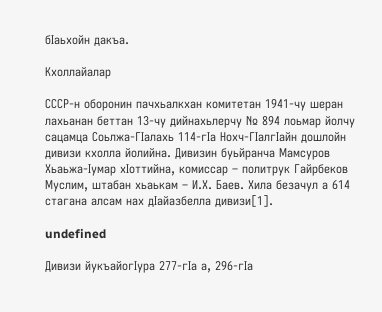бӀаьхойн дакъа.

Кхоллайалар

СССР-н оборонин пачхьалкхан комитетан 1941-чу шеран лахьанан беттан 13-чу дийнахьлерчу № 894 лоьмар йолчу сацамца Соьлжа-ГӀалахь 114-гӀа Нохч-ГӀалгӀайн дошлойн дивизи кхолла йолийна. Дивизин буьйранча Мамсуров Хьаьжа-Ӏумар хӀоттийна, комиссар – политрук Гайрбеков Муслим, штабан хьаькам – И.Х. Баев. Хила безачул а 614 стагана алсам нах дӀайазбелла дивизи[1].

undefined

Дивизи йукъайогӀура 277-гӀа а, 296-гӀа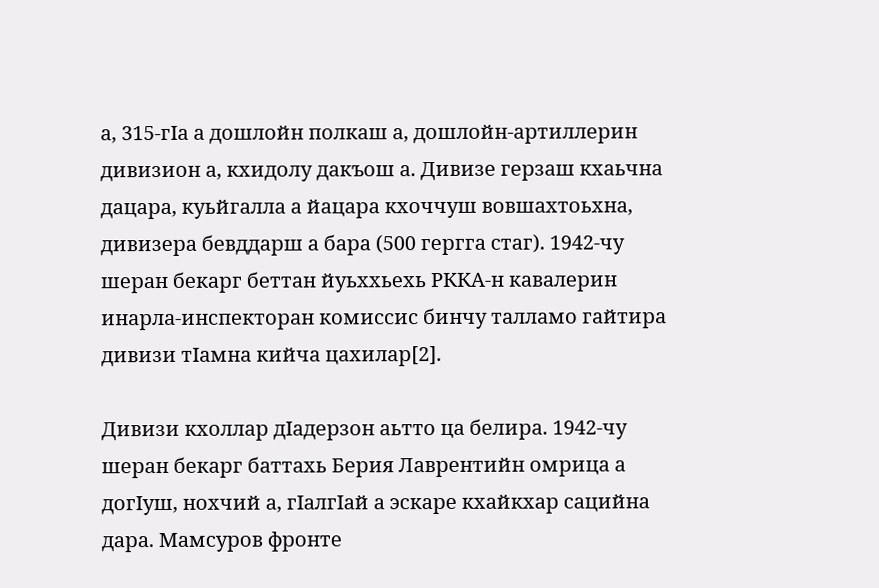а, 315-гӀа а дошлойн полкаш а, дошлойн-артиллерин дивизион а, кхидолу дакъош а. Дивизе герзаш кхаьчна дацара, куьйгалла а йацара кхоччуш вовшахтоьхна, дивизера бевддарш а бара (500 гергга стаг). 1942-чу шеран бекарг беттан йуьххьехь РККА-н кавалерин инарла-инспекторан комиссис бинчу талламо гайтира дивизи тӀамна кийча цахилар[2].

Дивизи кхоллар дӀадерзон аьтто ца белира. 1942-чу шеран бекарг баттахь Берия Лаврентийн омрица а догӀуш, нохчий а, гӀалгӀай а эскаре кхайкхар сацийна дара. Мамсуров фронте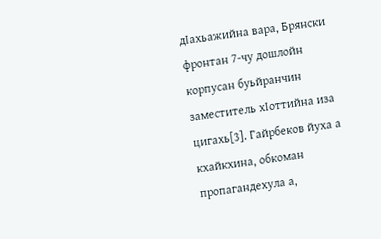дӀахьажийна вара, Брянски фронтан 7-чу дошлойн корпусан буьйранчин заместитель хӀоттийна иза цигахь[3]. Гайрбеков йуха а кхайкхина, обкоман пропагандехула а,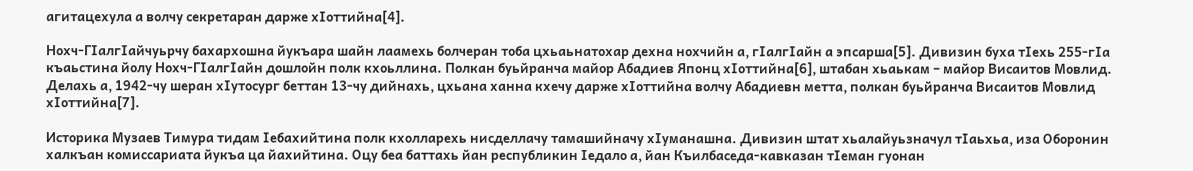агитацехула а волчу секретаран дарже хӀоттийна[4].

Нохч-ГӀалгӀайчуьрчу бахархошна йукъара шайн лаамехь болчеран тоба цхьаьнатохар дехна нохчийн а, гӀалгӀайн а эпсарша[5]. Дивизин буха тӀехь 255-гӀа къаьстина йолу Нохч-ГӀалгӀайн дошлойн полк кхоьллина. Полкан буьйранча майор Абадиев Японц хӀоттийна[6], штабан хьаькам – майор Висаитов Мовлид. Делахь а, 1942-чу шеран хӀутосург беттан 13-чу дийнахь, цхьана ханна кхечу дарже хӀоттийна волчу Абадиевн метта, полкан буьйранча Висаитов Мовлид хӀоттийна[7].

Историка Музаев Тимура тидам Ӏебахийтина полк кхолларехь нисделлачу тамашийначу хӀуманашна. Дивизин штат хьалайуьзначул тӀаьхьа, иза Оборонин халкъан комиссариата йукъа ца йахийтина. Оцу беа баттахь йан республикин Ӏедало а, йан Къилбаседа-кавказан тӀеман гуонан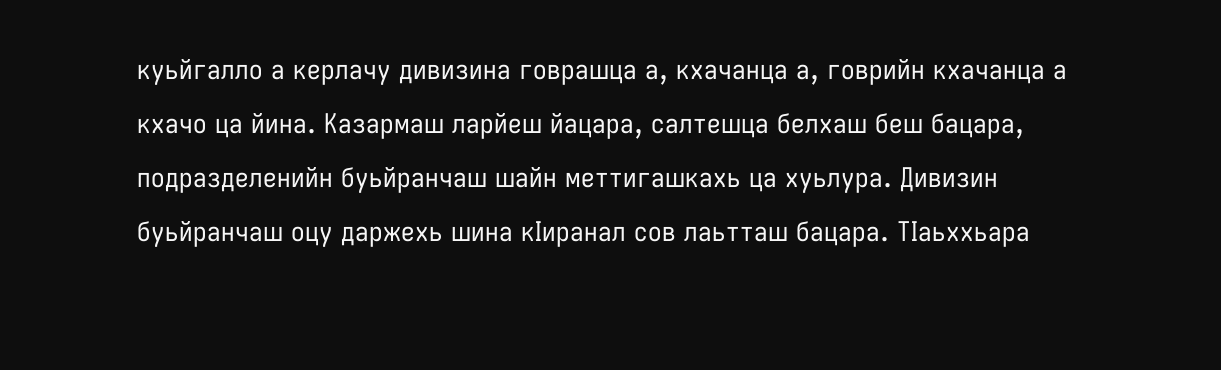куьйгалло а керлачу дивизина говрашца а, кхачанца а, говрийн кхачанца а кхачо ца йина. Казармаш ларйеш йацара, салтешца белхаш беш бацара, подразделенийн буьйранчаш шайн меттигашкахь ца хуьлура. Дивизин буьйранчаш оцу даржехь шина кӀиранал сов лаьтташ бацара. ТӀаьххьара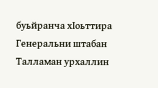буьйранча хӀоьттира Генеральни штабан Талламан урхаллин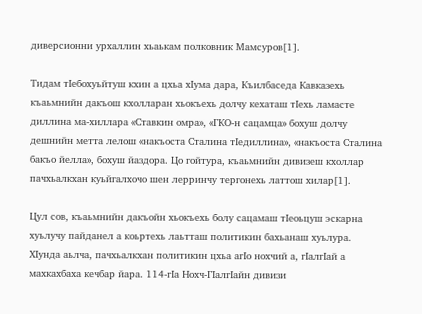диверсионни урхаллин хьаькам полковник Мамсуров[1].

Тидам тӀебохуьйтуш кхин а цхьа хӀума дара, Къилбаседа Кавказехь къаьмнийн дакъош кхолларан хьокъехь долчу кехаташ тӀехь ламасте диллина ма-хиллара «Ставкин омра», «ГКО-н сацамца» бохуш долчу дешнийн метта лелош «накъоста Сталина тӀедиллина», «накъоста Сталина бакъо йелла», бохуш йаздора. Цо гойтура, къаьмнийн дивизеш кхоллар пачхьалкхан куьйгалхочо шен лерринчу тергонехь латтош хилар[1].

Цул сов, къаьмнийн дакъойн хьокъехь болу сацамаш тӀеоьцуш эскарна хуьлучу пайданел а коьртехь лаьтташ политикин бахьанаш хуьлура. ХӀунда аьлча, пачхьалкхан политикин цхьа агӀо нохчий а, гӀалгӀай а махкахбаха кечбар йара. 114-гӀа Нохч-ГӀалгӀайн дивизи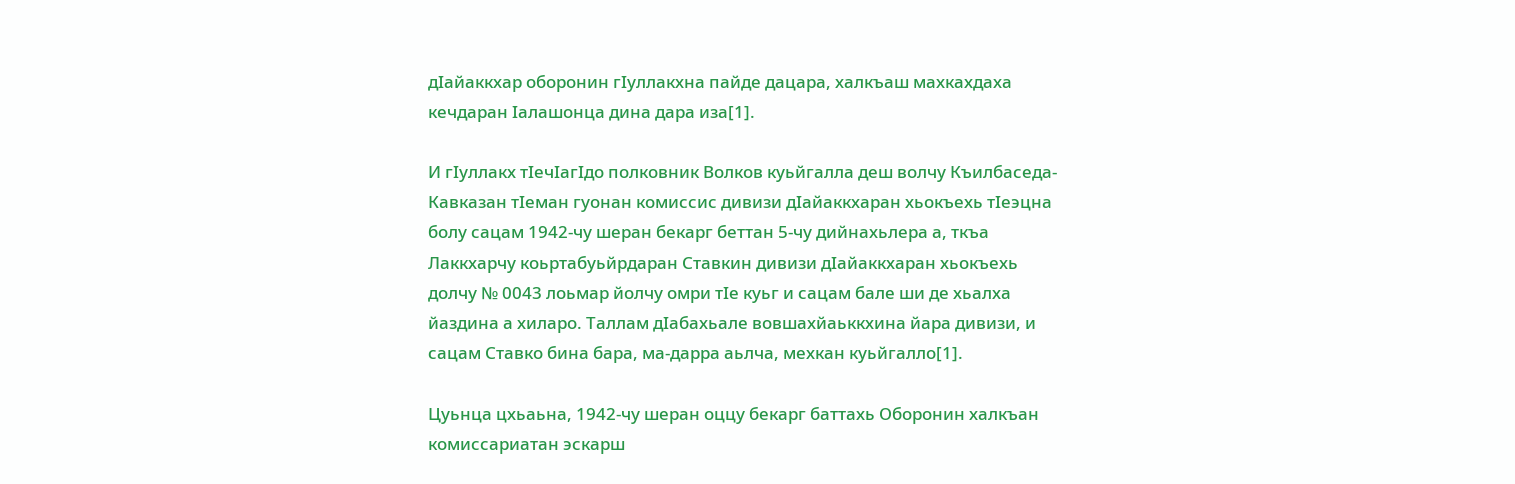дӀайаккхар оборонин гӀуллакхна пайде дацара, халкъаш махкахдаха кечдаран Ӏалашонца дина дара иза[1].

И гӀуллакх тӀечӀагӀдо полковник Волков куьйгалла деш волчу Къилбаседа-Кавказан тӀеман гуонан комиссис дивизи дӀайаккхаран хьокъехь тӀеэцна болу сацам 1942-чу шеран бекарг беттан 5-чу дийнахьлера а, ткъа Лаккхарчу коьртабуьйрдаран Ставкин дивизи дӀайаккхаран хьокъехь долчу № 0043 лоьмар йолчу омри тӀе куьг и сацам бале ши де хьалха йаздина а хиларо. Таллам дӀабахьале вовшахйаьккхина йара дивизи, и сацам Ставко бина бара, ма-дарра аьлча, мехкан куьйгалло[1].

Цуьнца цхьаьна, 1942-чу шеран оццу бекарг баттахь Оборонин халкъан комиссариатан эскарш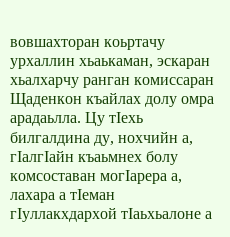вовшахторан коьртачу урхаллин хьаькаман, эскаран хьалхарчу ранган комиссаран Щаденкон къайлах долу омра арадаьлла. Цу тӀехь билгалдина ду, нохчийн а, гӀалгӀайн къаьмнех болу комсоставан могӀарера а, лахара а тӀеман гӀуллакхдархой тӀаьхьалоне а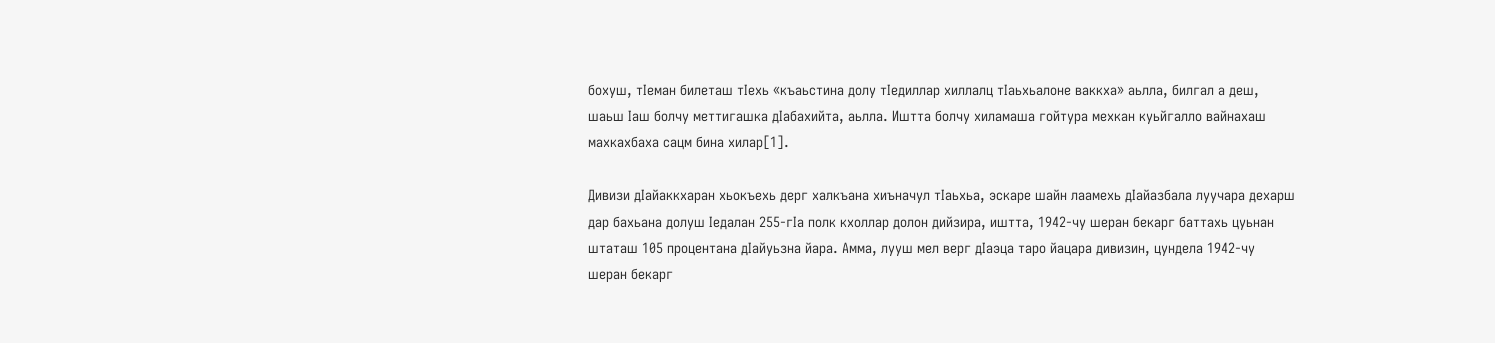бохуш, тӀеман билеташ тӀехь «къаьстина долу тӀедиллар хиллалц тӀаьхьалоне ваккха» аьлла, билгал а деш, шаьш Ӏаш болчу меттигашка дӀабахийта, аьлла. Иштта болчу хиламаша гойтура мехкан куьйгалло вайнахаш махкахбаха сацм бина хилар[1].

Дивизи дӀайаккхаран хьокъехь дерг халкъана хиъначул тӀаьхьа, эскаре шайн лаамехь дӀайазбала луучара дехарш дар бахьана долуш Ӏедалан 255-гӀа полк кхоллар долон дийзира, иштта, 1942-чу шеран бекарг баттахь цуьнан штаташ 105 процентана дӀайуьзна йара. Амма, лууш мел верг дӀаэца таро йацара дивизин, цундела 1942-чу шеран бекарг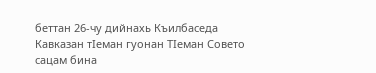беттан 26-чу дийнахь Къилбаседа Кавказан тӀеман гуонан ТӀеман Совето сацам бина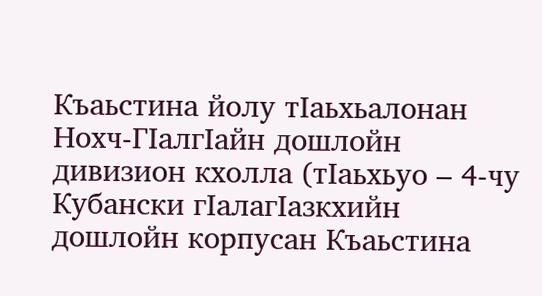Къаьстина йолу тӀаьхьалонан Нохч-ГӀалгӀайн дошлойн дивизион кхолла (тӀаьхьуо – 4-чу Кубански гӀалагӀазкхийн дошлойн корпусан Къаьстина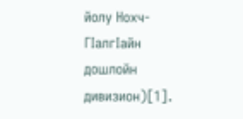йолу Нохч-ГӀалгӀайн дошлойн дивизион)[1].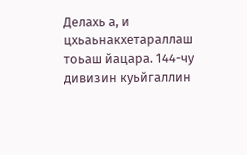Делахь а, и цхьаьнакхетараллаш тоьаш йацара. 144-чу дивизин куьйгаллин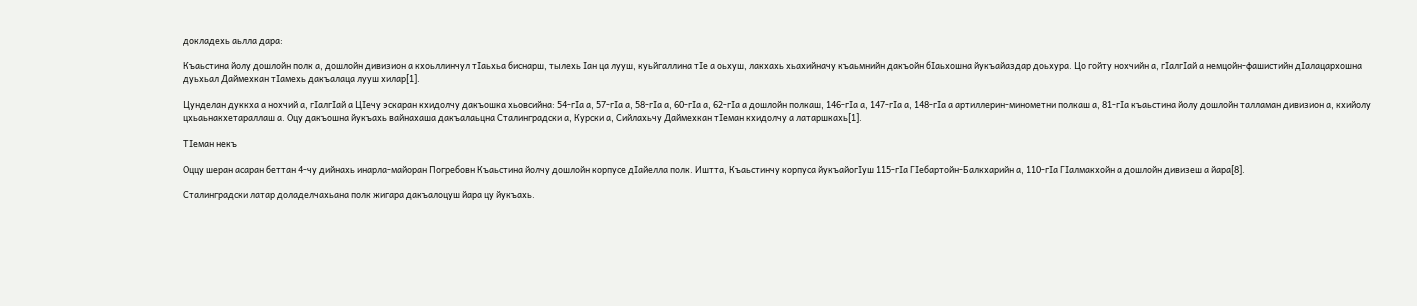докладехь аьлла дара:

Къаьстина йолу дошлойн полк а, дошлойн дивизион а кхоьллинчул тӀаьхьа биснарш, тылехь Ӏан ца лууш, куьйгаллина тӀе а оьхуш, лакхахь хьахийначу къаьмнийн дакъойн бӀаьхошна йукъайаздар доьхура. Цо гойту нохчийн а, гӀалгӀай а немцойн-фашистийн дӀалацархошна дуьхьал Даймехкан тӀамехь дакъалаца лууш хилар[1].

Цунделан дуккха а нохчий а, гӀалгӀай а ЦӀечу эскаран кхидолчу дакъошка хьовсийна: 54-гӀа а, 57-гӀа а, 58-гӀа а, 60-гӀа а, 62-гӀа а дошлойн полкаш, 146-гӀа а, 147-гӀа а, 148-гӀа а артиллерин-минометни полкаш а, 81-гӀа къаьстина йолу дошлойн талламан дивизион а, кхийолу цхьаьнакхетараллаш а. Оцу дакъошна йукъахь вайнахаша дакъалаьцна Сталинградски а, Курски а, Сийлахьчу Даймехкан тӀеман кхидолчу а латаршкахь[1].

ТӀеман некъ

Оццу шеран асаран беттан 4-чу дийнахь инарла-майоран Погребовн Къаьстина йолчу дошлойн корпусе дӀайелла полк. Иштта, Къаьстинчу корпуса йукъайогӀуш 115-гӀа ГӀебартойн-Балкхарийн а, 110-гӀа ГӀалмакхойн а дошлойн дивизеш а йара[8].

Сталинградски латар доладелчахьана полк жигара дакъалоцуш йара цу йукъахь.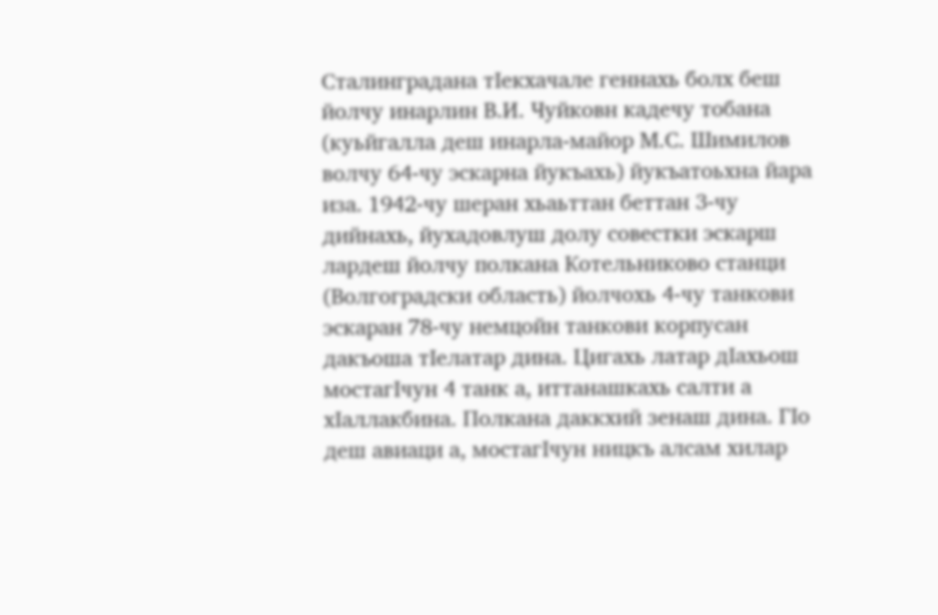Сталинградана тӀекхачале геннахь болх беш йолчу инарлин В.И. Чуйковн кадечу тобана (куьйгалла деш инарла-майор М.С. Шимилов волчу 64-чу эскарна йукъахь) йукъатоьхна йара иза. 1942-чу шеран хьаьттан беттан 3-чу дийнахь, йухадовлуш долу совестки эскарш лардеш йолчу полкана Котельниково станци (Волгоградски область) йолчохь 4-чу танкови эскаран 78-чу немцойн танкови корпусан дакъоша тӀелатар дина. Цигахь латар дӀахьош мостагӀчун 4 танк а, иттанашкахь салти а хӀаллакбина. Полкана даккхий зенаш дина. ГӀо деш авиаци а, мостагӀчун ницкъ алсам хилар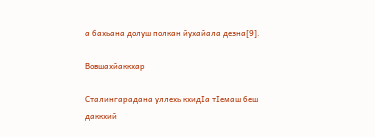а бахьана долуш полкан йухайала дезна[9].

Вовшахйаккхар

Сталингарадана уллехь кхидӀа тӀемаш беш даккхий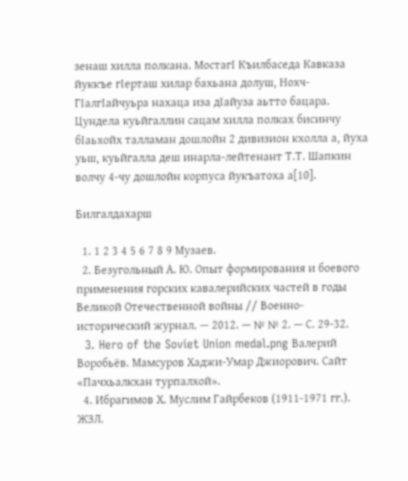зенаш хилла полкана. МостагӀ Къилбаседа Кавказа йуккъе гӀерташ хилар бахьана долуш, Нохч-ГӀалгӀайчуьра нахаца иза дӀайуза аьтто бацара. Цундела куьйгаллин сацам хилла полках бисинчу бӀаьхойх талламан дошлойн 2 дивизион кхолла а, йуха уьш, куьйгалла деш инарла-лейтенант Т.Т. Шапкин волчу 4-чу дошлойн корпуса йукъатоха а[10].

Билгалдахарш

  1. 1 2 3 4 5 6 7 8 9 Музаев.
  2. Безугольный А. Ю. Опыт формирования и боевого применения горских кавалерийских частей в годы Великой Отечественной войны // Военно-исторический журнал. — 2012. — № № 2. — С. 29-32.
  3. Hero of the Soviet Union medal.png Валерий Воробьёв. Мамсуров Хаджи-Умар Джиорович. Cайт «Пачхьалкхан турпалхой».
  4. Ибрагимов Х. Муслим Гайрбеков (1911-1971 гг.). ЖЗЛ.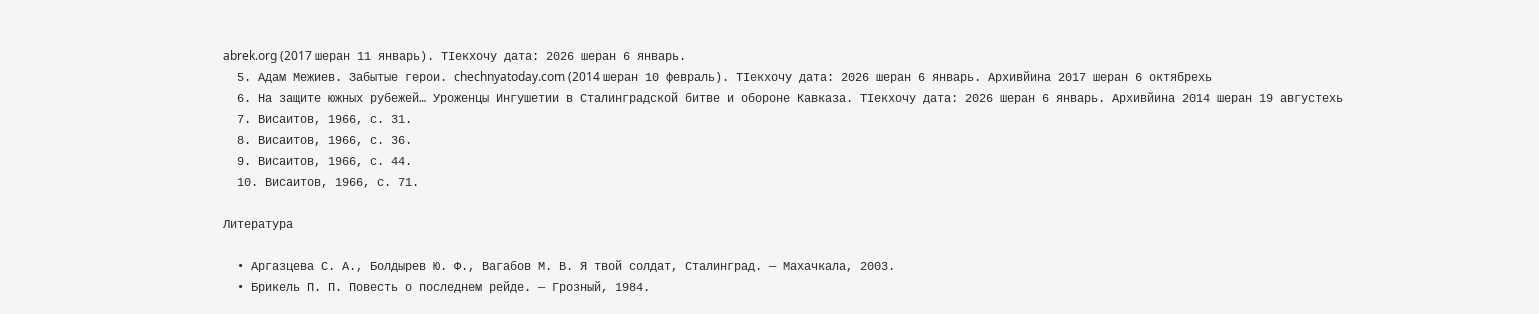abrek.org (2017 шеран 11 январь). ТӀекхочу дата: 2026 шеран 6 январь.
  5. Адам Межиев. Забытые герои. chechnyatoday.com (2014 шеран 10 февраль). ТӀекхочу дата: 2026 шеран 6 январь. Архивйина 2017 шеран 6 октябрехь
  6. На защите южных рубежей… Уроженцы Ингушетии в Сталинградской битве и обороне Кавказа. ТӀекхочу дата: 2026 шеран 6 январь. Архивйина 2014 шеран 19 августехь
  7. Висаитов, 1966, с. 31.
  8. Висаитов, 1966, с. 36.
  9. Висаитов, 1966, с. 44.
  10. Висаитов, 1966, с. 71.

Литература

  • Аргазцева С. А., Болдырев Ю. Ф., Вагабов М. В. Я твой солдат, Сталинград. — Махачкала, 2003.
  • Брикель П. П. Повесть о последнем рейде. — Грозный, 1984.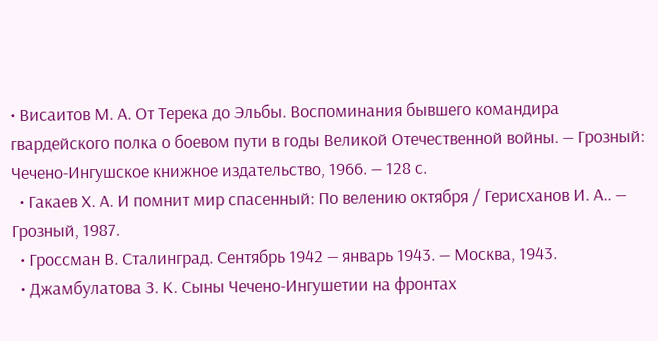• Висаитов М. А. От Терека до Эльбы. Воспоминания бывшего командира гвардейского полка о боевом пути в годы Великой Отечественной войны. — Грозный: Чечено-Ингушское книжное издательство, 1966. — 128 с.
  • Гакаев Х. А. И помнит мир спасенный: По велению октября / Герисханов И. А.. — Грозный, 1987.
  • Гроссман В. Сталинград. Сентябрь 1942 — январь 1943. — Москва, 1943.
  • Джамбулатова З. К. Сыны Чечено-Ингушетии на фронтах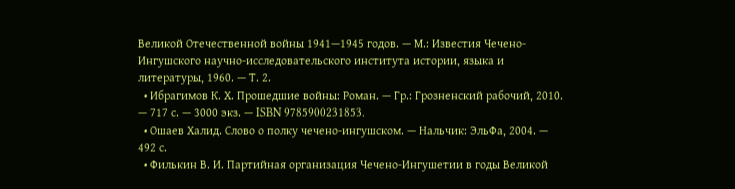Великой Отечественной войны 1941—1945 годов. — М.: Известия Чечено-Ингушского научно-исследовательского института истории, языка и литературы, 1960. — Т. 2.
  • Ибрагимов К. Х. Прошедшие войны: Роман. — Гр.: Грозненский рабочий, 2010. — 717 с. — 3000 экз. — ISBN 9785900231853.
  • Ошаев Халид. Слово о полку чечено-ингушском. — Нальчик: ЭльФа, 2004. — 492 с.
  • Филькин В. И. Партийная организация Чечено-Ингушетии в годы Великой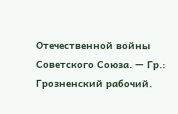Отечественной войны Советского Союза. — Гр.: Грозненский рабочий.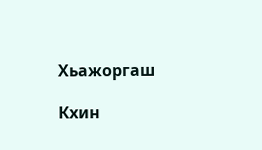Хьажоргаш

Кхин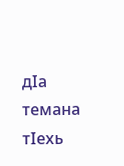дӀа темана тӀехь